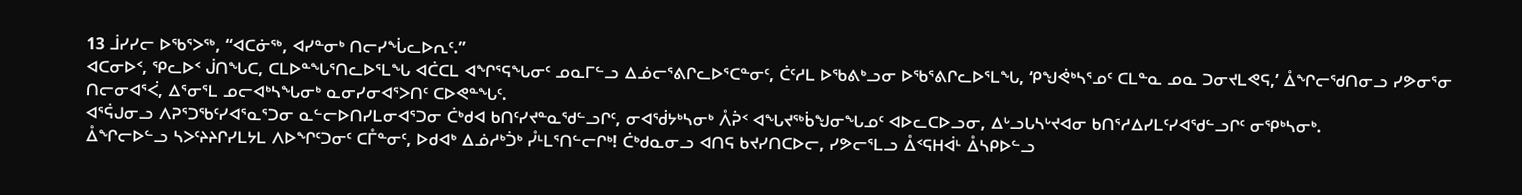13 ᒨᓯᓯᓕ ᐅᖃᕐᐳᖅ, “ᐊᑕᓃᖅ, ᐊᓯᓐᓂᒃ ᑎᓕᓯᖔᓚᐅᕆᑦ.”
ᐊᑕᓂᐅᑉ, ᕿᓚᐅᑉ ᒎᑎᖓᑕ, ᑕᒪᐅᓐᖓᕐᑎᓚᐅᕐᒪᖓ ᐊᑖᑕᒪ ᐊᖏᕐᕋᖓᓂᑦ ᓄᓇᒥᓪᓗ ᐃᓅᓕᕐᕕᒋᓚᐅᕐᑕᓐᓂᑦ, ᑖᑦᓱᒪ ᐅᖃᕕᒃᓗᓂ ᐅᖃᕐᕕᒋᓚᐅᕐᒪᖓ, ‘ᑭᖑᕚᒃᓴᕐᓄᑦ ᑕᒪᓐᓇ ᓄᓇ ᑐᓂᔪᒪᕙᕋ,’ ᐂᖏᓕᖁᑎᓂᓗ ᓯᕗᓂᕐᓂ ᑎᓕᓂᐊᕐᐹ, ᐃᕐᓂᕐᒪ ᓄᓕᐊᒃᓴᖓᓂᒃ ᓇᓂᓯᓂᐊᕐᐳᑎᑦ ᑕᐅᕙᓐᖓᑦ.
ᐊᕐᕌᒍᓂᓗ ᐱᕈᕐᑐᖃᑦᓯᐊᕐᓇᕐᑐᓂ ᓇᓪᓕᐅᑎᓯᒪᓂᐊᕐᑐᓂ ᑖᒃᑯᐊ ᑲᑎᑦᓯᔪᓐᓇᖁᓪᓗᒋᑦ, ᓂᐊᖂᔭᒃᓴᓂᒃ ᐰᕉᑉ ᐊᖓᔪᖅᑳᖑᓂᖓᓄᑦ ᐊᐅᓚᑕᐅᓗᓂ, ᐃᒡᓗᒐᓴᒡᔪᐊᓂ ᑲᑎᕐᓱᐃᓯᒪᑦᓯᐊᖁᓪᓗᒋᑦ ᓂᕿᒃᓴᓂᒃ.
ᐂᖏᓕᐅᓪᓗ ᓴᐳᑦᔨᔨᒋᓯᒪᔭᒪ ᐱᐅᖏᑦᑐᓂᑦ ᑕᒤᓐᓂᑦ, ᐅᑯᐊᒃ ᐃᓅᓱᒃᑑᒃ ᓮᒻᒪᕐᑎᓪᓕᒋᒃ! ᑖᒃᑯᓇᓂᓗ ᐊᑎᕋ ᑲᔪᓯᑎᑕᐅᓕ, ᓯᕗᓕᕐᒪᓗ ᐂᑉᕋᕼᐋᒻ ᐂᓴᑭᐅᓪᓗ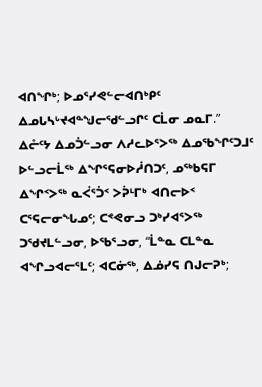ᐊᑎᖏᒃ; ᐅᓄᕐᓯᕙᓪᓕᐊᑎᒃᑭᑦ ᐃᓄᒐᓴᒡᔪᐊᓐᖑᓕᖁᓪᓗᒋᑦ ᑕᒫᓂ ᓄᓇᒥ.”
ᐃᓔᑦᔭ ᐃᓄᑑᓪᓗᓂ ᐱᓱᓚᐅᕐᐳᖅ ᐃᓄᖃᖏᑦᑐᒧᑦ ᐅᓪᓗᓕᒫᖅ ᐃᖏᕐᕋᓂᐅᓲᑎᑐᑦ, ᓄᖅᑲᕋᒥ ᐃᖏᑉᐳᖅ ᓇᐹᕐᑑᑉ ᐳᕉᒻᒥᒃ ᐊᑎᓕᐅᑉ ᑕᕐᕋᓕᓂᖓᓄᑦ; ᑕᕝᕙᓂᓗ ᑐᒃᓯᐊᕐᐳᖅ ᑐᖁᔪᒪᓪᓗᓂ, ᐅᖃᕐᓗᓂ, “ᒫᓐᓇ ᑕᒪᓐᓇ ᐊᖏᓗᐊᓕᕐᒪᑦ; ᐊᑕᓃᖅ, ᐃᓅᓯᕋ ᑎᒍᓕᕈᒃ;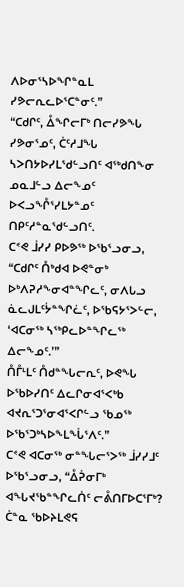ᐱᐅᓂᕐᓴᐅᖏᓐᓇᒪ ᓯᕗᓕᕆᓚᐅᕐᑕᓐᓂᑦ.”
“ᑕᑯᒋᑦ, ᐂᖏᓕᒥᒃ ᑎᓕᓯᕗᖓ ᓯᕗᓂᕐᓄᑦ, ᑖᑦᓱᒧᖓ ᓴᐳᑎᔭᐅᓯᒪᖁᓪᓗᑎᑦ ᐊᖅᑯᑎᖕᓂ ᓄᓇᒧᓪᓗ ᐃᓕᖕᓄᑦ ᐅᐸᓗᖎᕐᓯᒪᔭᓐᓄᑦ ᑎᑭᑦᓱᓐᓇᖁᓪᓗᑎᑦ.
ᑕᕝᕙ ᒨᓯᓯ ᑭᐅᕗᖅ ᐅᖃᕐᓗᓂᓗ, “ᑕᑯᒋᑦ ᑍᒃᑯᐊ ᐅᕙᓐᓂᒃ ᐅᒃᐱᕈᓱᖕᓂᐊᓐᖏᓚᑦ, ᓂᐱᒐᓗ ᓈᓚᒍᒪᑦᔮᓐᖏᓛᑦ, ᐅᖃᕋᔭᕐᐳᓪᓕ, ‘ᐊᑕᓂᖅ ᓴᖅᑭᓚᐅᓐᖏᓚᖅ ᐃᓕᖕᓄᑦ.’”
ᑍᒤᒻᒪᑦ ᑍᑯᓐᖓᓕᕆᑦ, ᐅᕙᖓ ᐅᖃᐅᓯᑎᑦ ᐃᓚᒋᓂᐊᕐᐸᒃᑲ ᐊᔪᕆᕐᑐᕐᓂᐊᕐᐸᒋᓪᓗ ᖃᓄᖅ ᐅᖃᕐᑐᒃᓴᐅᖕᒪᖔᕐᐱᑦ.”
ᑕᕝᕙ ᐊᑕᓂᖅ ᓂᓐᖓᓕᕐᐳᖅ ᒨᓯᓯᒧᑦ ᐅᖃᕐᓗᓂᓗ, “ᐂᕉᓂᒥᒃ ᐊᖓᔪᖃᓐᖏᓚᑏᑦ ᓕᕔᑎᒥᐅᑕᕐᒥᒃ? ᑖᓐᓇ ᖃᐅᔨᒪᕙᕋ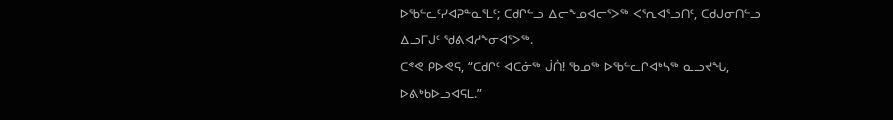ᐅᖃᓪᓚᑦᓯᐊᕈᓐᓇᕐᒪᑦ; ᑕᑯᒋᓪᓗ ᐃᓕᖕᓄᐊᓕᕐᐳᖅ ᐸᕐᕆᐊᕐᓗᑎᑦ, ᑕᑯᒍᓂᑎᓪᓗ ᐃᓗᒥᒍᑦ ᖁᕕᐊᓱᖕᓂᐊᕐᐳᖅ.
ᑕᕝᕙ ᑭᐅᕙᕋ, “ᑕᑯᒋᑦ ᐊᑕᓃᖅ ᒎᑏ! ᖃᓄᖅ ᐅᖃᓪᓚᒋᐊᒃᓴᖅ ᓇᓗᔪᖓ, ᐅᕕᒃᑲᐅᓗᐊᕋᒪ.”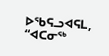ᐅᖃᕋᓗᐊᕋᒪ, “ᐊᑕᓂᖅ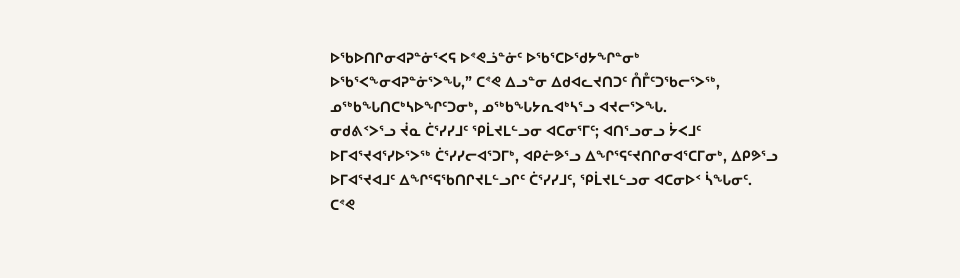ᐅᖃᐅᑎᒋᓂᐊᕈᓐᓃᕐᐸᕋ ᐅᕝᕙᓘᓐᓃᑦ ᐅᖃᕐᑕᐅᖁᔭᖏᓐᓂᒃ ᐅᖃᕐᐸᖕᓂᐊᕈᓐᓃᕐᐳᖓ,” ᑕᕝᕙ ᐃᓗᓐᓂ ᐃᑯᐊᓚᔪᑎᑐᑦ ᑍᒤᑦᑐᖃᓕᕐᐳᖅ, ᓄᖅᑲᖓᑎᑕᒃᓴᐅᖏᑦᑐᓂᒃ, ᓄᖅᑲᖓᔭᕆᐊᒃᓴᕐᓗ ᐊᔪᓕᕐᐳᖓ.
ᓂᑯᕕᑉᐳᕐᓗ ᔫᓇ ᑖᕐᓯᓯᒧᑦ ᕿᒫᔪᒪᓪᓗᓂ ᐊᑕᓂᕐᒥᑦ; ᐊᑎᕐᓗᓂᓗ ᔮᐸᒧᑦ ᐅᒥᐊᕐᔪᐊᕐᓯᐅᕐᐳᖅ ᑖᕐᓯᓯᓕᐊᕐᑐᒥᒃ, ᐊᑭᓖᕗᕐᓗ ᐃᖏᕐᕋᑦᔪᑎᒋᓂᐊᕐᑕᒥᓂᒃ, ᐃᑭᕗᕐᓗ ᐅᒥᐊᕐᔪᐊᒧᑦ ᐃᖏᕐᕋᖃᑎᒋᔪᒪᓪᓗᒋᑦ ᑖᕐᓯᓯᒧᑦ, ᕿᒫᔪᒪᓪᓗᓂ ᐊᑕᓂᐅᑉ ᓵᖓᓂᑦ.
ᑕᕝᕙ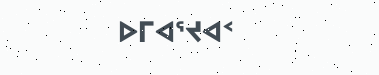ᐅᒥᐊᕐᔪᐊᑉ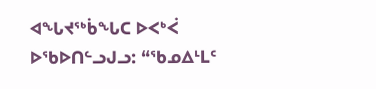ᐊᖓᔪᖅᑳᖓᑕ ᐅᐸᒃᐹ ᐅᖃᐅᑎᓪᓗᒍᓗ: “ᖃᓄᐃᒻᒪᑦ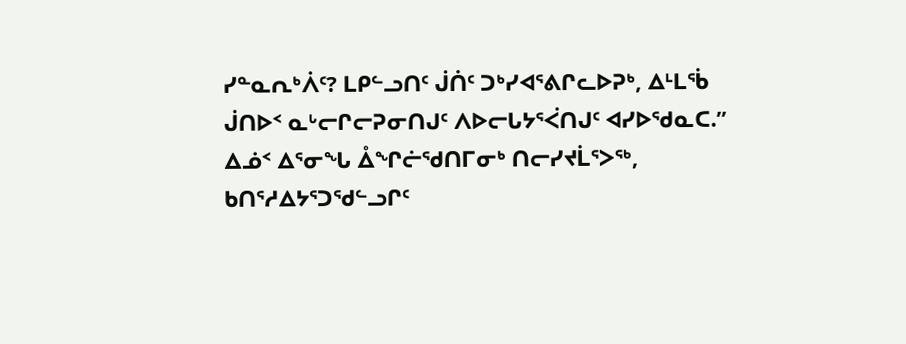ᓯᓐᓇᕆᒃᐲᑦ? ᒪᑭᓪᓗᑎᑦ ᒎᑏᑦ ᑐᒃᓯᐊᕐᕕᒋᓚᐅᕈᒃ, ᐃᒻᒪᖄ ᒎᑎᐅᑉ ᓇᒡᓕᒋᓕᕈᓂᑎᒍᑦ ᐱᐅᓕᒐᔭᕐᐹᑎᒍᑦ ᐊᓯᐅᖁᓇᑕ.”
ᐃᓅᑉ ᐃᕐᓂᖓ ᐂᖏᓖᖁᑎᒥᓂᒃ ᑎᓕᓯᔪᒫᕐᐳᖅ, ᑲᑎᕐᓱᐃᔭᕐᑐᖁᓪᓗᒋᑦ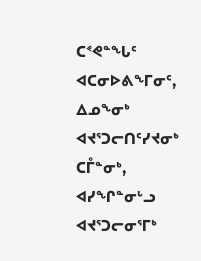ᑕᕝᕙᓐᖓᑦ ᐊᑕᓂᐅᕕᖕᒥᓂᑦ, ᐃᓄᖕᓂᒃ ᐊᔪᕐᑐᓕᑎᑦᓯᔪᓂᒃ ᑕᒤᓐᓂᒃ, ᐊᓯᖏᓐᓂᒡᓗ ᐊᔪᕐᑐᓕᓂᕐᒥᒃ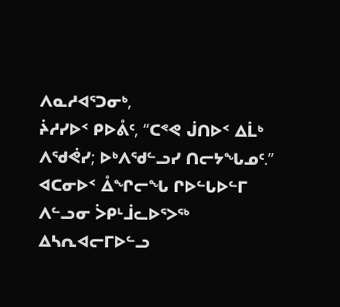ᐱᓇᓱᐊᕐᑐᓂᒃ,
ᔩᓱᓯᐅᑉ ᑭᐅᕔᑦ, “ᑕᕝᕙ ᒎᑎᐅᑉ ᐃᒫᒃ ᐱᖁᕚᓯ; ᐅᒃᐱᖁᓪᓗᓯ ᑎᓕᔭᖓᓄᑦ.”
ᐊᑕᓂᐅᑉ ᐂᖏᓕᖓ ᒋᐅᓪᒐᐅᓪᒥ ᐱᓪᓗᓂ ᐴᑭᒻᒨᓚᐅᕐᐳᖅ ᐃᓴᕆᐊᓕᒥᐅᓪᓗ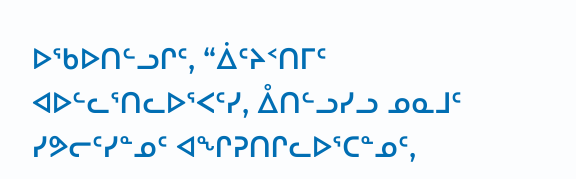ᐅᖃᐅᑎᓪᓗᒋᑦ, “ᐄᑦᔨᑉᑎᒥᑦ ᐊᐅᓪᓚᕐᑎᓚᐅᕐᐸᑦᓯ, ᐂᑎᓪᓗᓯᓗ ᓄᓇᒧᑦ ᓯᕗᓕᑦᓯᓐᓄᑦ ᐊᖏᕈᑎᒋᓚᐅᕐᑕᓐᓄᑦ,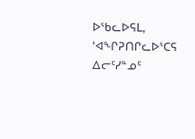ᐅᖃᓚᐅᕋᒪ, ‘ᐊᖏᕈᑎᒋᓚᐅᕐᑕᕋ ᐃᓕᑦᓯᓐᓄᑦ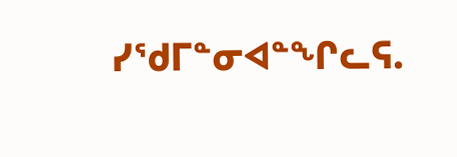ᓯᖁᒥᓐᓂᐊᓐᖏᓚᕋ.